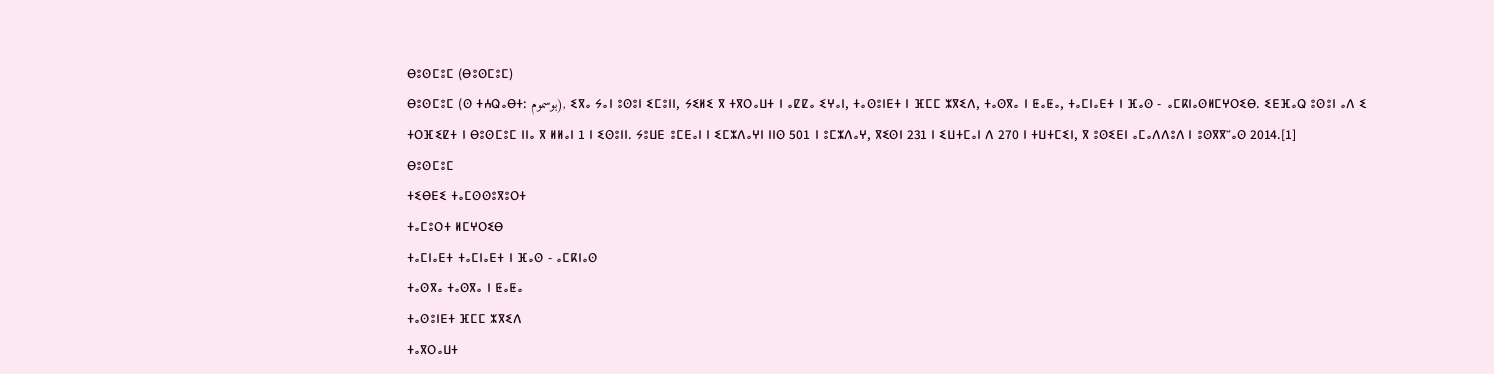ⴱⵓⵙⵎⵓⵎ (ⴱⵓⵙⵎⵓⵎ)
ⴱⵓⵙⵎⵓⵎ (ⵙ ⵜⵄⵕⴰⴱⵜ: بوسموم), ⵉⴳⴰ ⵢⴰⵏ ⵓⵙⵓⵏ ⵉⵎⵓⵏⵏ, ⵢⵉⵍⵉ ⴳ ⵜⴳⵔⴰⵡⵜ ⵏ ⴰⵇⵇⴰ ⵉⵖⴰⵏ, ⵜⴰⵙⵓⵏⴹⵜ ⵏ ⴼⵎⵎ ⵣⴳⵉⴷ, ⵜⴰⵙⴳⴰ ⵏ ⵟⴰⵟⴰ, ⵜⴰⵎⵏⴰⴹⵜ ⵏ ⴼⴰⵙ - ⴰⵎⴽⵏⴰⵙⵍⵎⵖⵔⵉⴱ. ⵉⴹⴼⴰⵕ ⵓⵙⵓⵏ ⴰⴷ ⵉ ⵜⵔⴼⵉⵇⵜ ⵏ ⴱⵓⵙⵎⵓⵎ ⵏⵏⴰ ⴳ ⵍⵍⴰⵏ 1 ⵏ ⵉⵙⵓⵏⵏ. ⵢⵓⵡⴹ ⵓⵎⴹⴰⵏ ⵏ ⵉⵎⵣⴷⴰⵖⵏ ⵏⵏⵙ 501 ⵏ ⵓⵎⵣⴷⴰⵖ, ⴳⵉⵙⵏ 231 ⵏ ⵉⵡⵜⵎⴰⵏ ⴷ 270 ⵏ ⵜⵡⵜⵎⵉⵏ, ⴳ ⵓⵙⵉⴹⵏ ⴰⵎⴰⴷⴷⵓⴷ ⵏ ⵓⵙⴳⴳⵯⴰⵙ 2014.[1]
ⴱⵓⵙⵎⵓⵎ
ⵜⵉⴱⴹⵉ ⵜⴰⵎⵙⵙⵓⴳⵓⵔⵜ
ⵜⴰⵎⵓⵔⵜ ⵍⵎⵖⵔⵉⴱ
ⵜⴰⵎⵏⴰⴹⵜ ⵜⴰⵎⵏⴰⴹⵜ ⵏ ⴼⴰⵙ - ⴰⵎⴽⵏⴰⵙ
ⵜⴰⵙⴳⴰ ⵜⴰⵙⴳⴰ ⵏ ⵟⴰⵟⴰ
ⵜⴰⵙⵓⵏⴹⵜ ⴼⵎⵎ ⵣⴳⵉⴷ
ⵜⴰⴳⵔⴰⵡⵜ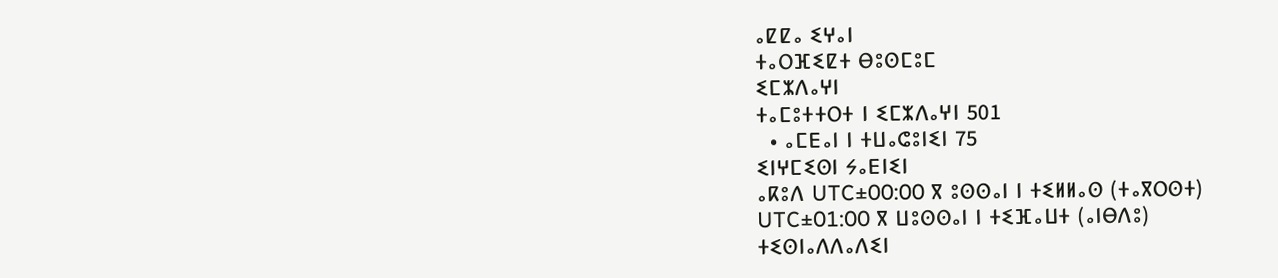ⴰⵇⵇⴰ ⵉⵖⴰⵏ
ⵜⴰⵔⴼⵉⵇⵜ ⴱⵓⵙⵎⵓⵎ
ⵉⵎⵣⴷⴰⵖⵏ
ⵜⴰⵎⵓⵜⵜⵔⵜ ⵏ ⵉⵎⵣⴷⴰⵖⵏ 501
  • ⴰⵎⴹⴰⵏ ⵏ ⵜⵡⴰⵛⵓⵏⵉⵏ 75
ⵉⵏⵖⵎⵉⵙⵏ ⵢⴰⴹⵏⵉⵏ
ⴰⴽⵓⴷ UTC±00:00 ⴳ ⵓⵙⵙⴰⵏ ⵏ ⵜⵉⵍⵍⴰⵙ (ⵜⴰⴳⵔⵙⵜ)
UTC±01:00 ⴳ ⵡⵓⵙⵙⴰⵏ ⵏ ⵜⵉⴼⴰⵡⵜ (ⴰⵏⴱⴷⵓ)
ⵜⵉⵙⵏⴰⴷⴷⴰⴷⵉⵏ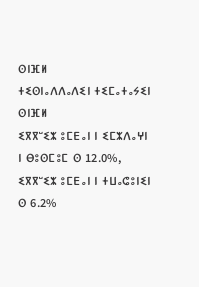ⵙⵏⴼⵍ
ⵜⵉⵙⵏⴰⴷⴷⴰⴷⵉⵏ ⵜⵉⵎⴰⵜⴰⵢⵉⵏ
ⵙⵏⴼⵍ
ⵉⴳⴳⵯⵉⵣ ⵓⵎⴹⴰⵏ ⵏ ⵉⵎⵣⴷⴰⵖⵏ ⵏ ⴱⵓⵙⵎⵓⵎ ⵙ 12.0%, ⵉⴳⴳⵯⵉⵣ ⵓⵎⴹⴰⵏ ⵏ ⵜⵡⴰⵛⵓⵏⵉⵏ ⵙ 6.2%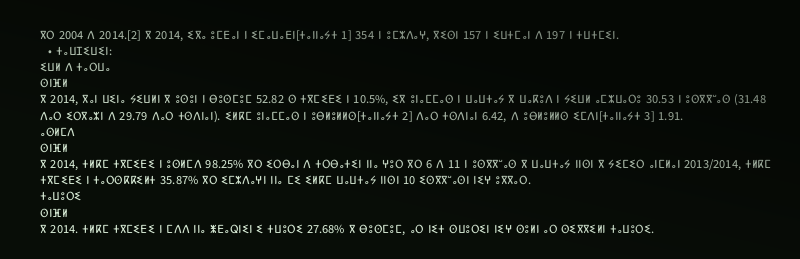ⴳⵔ 2004 ⴷ 2014.[2] ⴳ 2014, ⵉⴳⴰ ⵓⵎⴹⴰⵏ ⵏ ⵉⵎⴰⵡⴰⴹⵏ[ⵜⴰⵏⵏⴰⵢⵜ 1] 354 ⵏ ⵓⵎⵣⴷⴰⵖ, ⴳⵉⵙⵏ 157 ⵏ ⵉⵡⵜⵎⴰⵏ ⴷ 197 ⵏ ⵜⵡⵜⵎⵉⵏ.
  • ⵜⴰⵡⵊⵉⵡⵉⵏ:
ⵉⵡⵍ ⴷ ⵜⴰⵔⵡⴰ
ⵙⵏⴼⵍ
ⴳ 2014, ⴳⴰⵏ ⵡⵉⵏⴰ ⵢⵉⵡⵍⵏ ⴳ ⵓⵙⵓⵏ ⵏ ⴱⵓⵙⵎⵓⵎ 52.82 ⵙ ⵜⴳⵎⵉⴹⵉ ⵏ 10.5%, ⵉⴳ ⵓⵏⴰⵎⵎⴰⵙ ⵏ ⵡⴰⵡⵜⴰⵢ ⴳ ⵡⴰⴽⵓⴷ ⵏ ⵢⵉⵡⵍ ⴰⵎⵣⵡⴰⵔⵓ 30.53 ⵏ ⵓⵙⴳⴳⵯⴰⵙ (31.48 ⴷⴰⵔ ⵉⵔⴳⴰⵣⵏ ⴷ 29.79 ⴷⴰⵔ ⵜⵙⴷⵏⴰⵏ). ⵉⵍⴽⵎ ⵓⵏⴰⵎⵎⴰⵙ ⵏ ⵓⴱⵍⵓⵍⵍⵙ[ⵜⴰⵏⵏⴰⵢⵜ 2] ⴷⴰⵔ ⵜⵙⴷⵏⴰⵏ 6.42, ⴷ ⵓⴱⵍⵓⵍⵍⵙ ⵉⵎⴷⵏ[ⵜⴰⵏⵏⴰⵢⵜ 3] 1.91.
ⴰⵙⵍⵎⴷ
ⵙⵏⴼⵍ
ⴳ 2014, ⵜⵍⴽⵎ ⵜⴳⵎⵉⴹⵉ ⵏ ⵓⵙⵍⵎⴷ 98.25% ⴳⵔ ⵉⵔⴱⴰⵏ ⴷ ⵜⵔⴱⴰⵜⵉⵏ ⵏⵏⴰ ⵖⵓⵔ ⴳⵔ 6 ⴷ 11 ⵏ ⵓⵙⴳⴳⵯⴰⵙ ⴳ ⵡⴰⵡⵜⴰⵢ ⵏⵏⵙⵏ ⴳ ⵢⵉⵎⵉⵔ ⴰⵏⵎⵍⴰⵏ 2013/2014, ⵜⵍⴽⵎ ⵜⴳⵎⵉⴹⵉ ⵏ ⵜⴰⵔⵙⴽⴽⵉⵍⵜ 35.87% ⴳⵔ ⵉⵎⵣⴷⴰⵖⵏ ⵏⵏⴰ ⵎⵉ ⵉⵍⴽⵎ ⵡⴰⵡⵜⴰⵢ ⵏⵏⵙⵏ 10 ⵉⵙⴳⴳⵯⴰⵙⵏ ⵏⵉⵖ ⵓⴳⴳⴰⵔ.
ⵜⴰⵡⵓⵔⵉ
ⵙⵏⴼⵍ
ⴳ 2014. ⵜⵍⴽⵎ ⵜⴳⵎⵉⴹⵉ ⵏ ⵎⴷⴷ ⵏⵏⴰ ⵥⴹⴰⵕⵏⵉⵏ ⵉ ⵜⵡⵓⵔⵉ 27.68% ⴳ ⴱⵓⵙⵎⵓⵎ, ⴰⵔ ⵏⵉⵜ ⵙⵡⵓⵔⵉⵏ ⵏⵉⵖ ⵙⵓⵍⵏ ⴰⵔ ⵙⵉⴳⴳⵉⵍⵏ ⵜⴰⵡⵓⵔⵉ.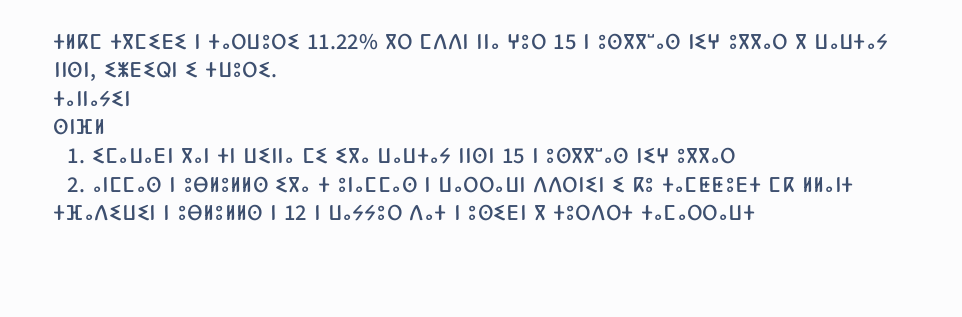ⵜⵍⴽⵎ ⵜⴳⵎⵉⴹⵉ ⵏ ⵜⴰⵔⵡⵓⵔⵉ 11.22% ⴳⵔ ⵎⴷⴷⵏ ⵏⵏⴰ ⵖⵓⵔ 15 ⵏ ⵓⵙⴳⴳⵯⴰⵙ ⵏⵉⵖ ⵓⴳⴳⴰⵔ ⴳ ⵡⴰⵡⵜⴰⵢ ⵏⵏⵙⵏ, ⵉⵥⴹⵉⵕⵏ ⵉ ⵜⵡⵓⵔⵉ.
ⵜⴰⵏⵏⴰⵢⵉⵏ
ⵙⵏⴼⵍ
  1. ⵉⵎⴰⵡⴰⴹⵏ ⴳⴰⵏ ⵜⵏ ⵡⵉⵏⵏⴰ ⵎⵉ ⵉⴳⴰ ⵡⴰⵡⵜⴰⵢ ⵏⵏⵙⵏ 15 ⵏ ⵓⵙⴳⴳⵯⴰⵙ ⵏⵉⵖ ⵓⴳⴳⴰⵔ
  2. ⴰⵏⵎⵎⴰⵙ ⵏ ⵓⴱⵍⵓⵍⵍⵙ ⵉⴳⴰ ⵜ ⵓⵏⴰⵎⵎⴰⵙ ⵏ ⵡⴰⵔⵔⴰⵡⵏ ⴷⴷⵔⵏⵉⵏ ⵉ ⴽⵓ ⵜⴰⵎⵟⵟⵓⴹⵜ ⵎⴽ ⵍⵍⴰⵏⵜ ⵜⴼⴰⴷⵉⵡⵉⵏ ⵏ ⵓⴱⵍⵓⵍⵍⵙ ⵏ 12 ⵏ ⵡⴰⵢⵢⵓⵔ ⴷⴰⵜ ⵏ ⵓⵙⵉⴹⵏ ⴳ ⵜⵓⵔⴷⵔⵜ ⵜⴰⵎⴰⵔⵔⴰⵡⵜ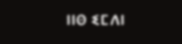ⵏⵏⵙ ⵉⵎⴷⵏ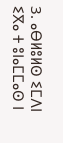3. ⴰⴱⵍⵓⵍⵙ ⵉⵎⴷⵏ ⵉⴳⴰ ⵜ ⵓⵏⴰⵎⵎⴰⵙ ⵏ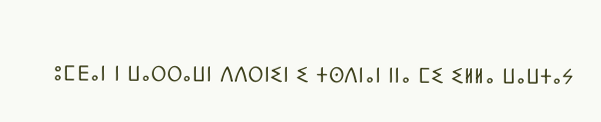ⵓⵎⴹⴰⵏ ⵏ ⵡⴰⵔⵔⴰⵡⵏ ⴷⴷⵔⵏⵉⵏ ⵉ ⵜⵙⴷⵏⴰⵏ ⵏⵏⴰ ⵎⵉ ⵉⵍⵍⴰ ⵡⴰⵡⵜⴰⵢ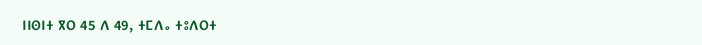ⵏⵏⵙⵏⵜ ⴳⵔ 45 ⴷ 49, ⵜⵎⴷⴰ ⵜⵓⴷⵔⵜ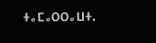ⵜⴰⵎⴰⵔⵔⴰⵡⵜ.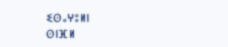ⵉⵙⴰⵖⵓⵍⵏ
ⵙⵏⴼⵍ